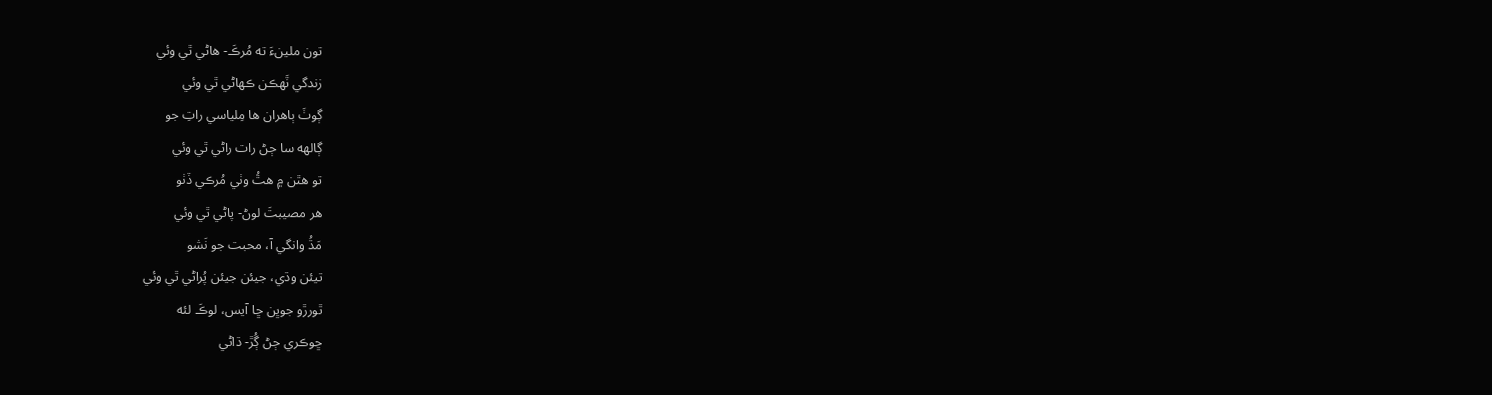تون ملينءَ ته مُرڪَ- هاڻي ٿي وئي
زندگي ٽَهڪن ڪهاڻي ٿي وئي
ڳوٺَ ٻاهران ها مِلياسي راتِ جو
ڳالهه سا ڄڻ رات راڻي ٿي وئي
تو هٿن ۾ هٿُ وٺي مُرڪي ڏٺو
هر مصيبتَ لوڻ- پاڻي ٿي وئي
مَڌُ وانگي آ، محبت جو نَشو
تيئن وڌي، جيئن جيئن پُراڻي ٿي وئي
ٿورڙو جوڀن ڇا آيس، لوڪَ لئه
ڇوڪري ڄڻ ڳُڙ- ڌاڻي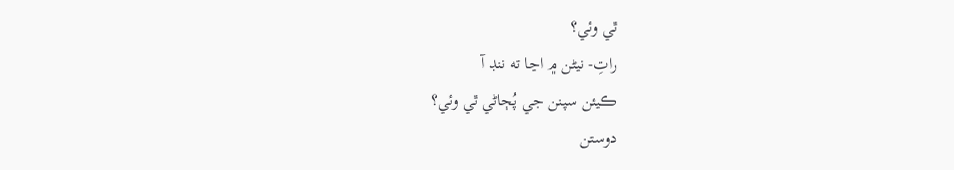ٿي وئي؟
راتِ- نيڻن ۾ اڃا ته ننڊ آ
ڪيئن سپنن جي پُڄاڻي ٿي وئي؟
دوستن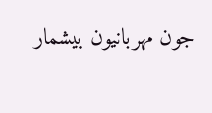جون مهربانيون بيشمار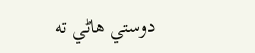دوستي هاڻي ته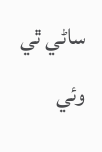ساڻي ٿي وئي